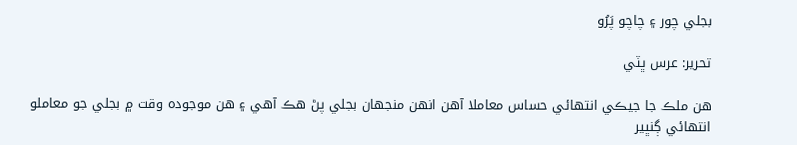بجلي چور ۽ چاچو پَرُو

تحرير: عرس ڀٽي

ھن ملڪ جا جيڪي انتھائي حساس معاملا آھن انھن منجھان بجلي پڻ ھڪ آھي ۽ ھن موجوده وقت ۾ بجلي جو معاملو انتهائي ڳنڀير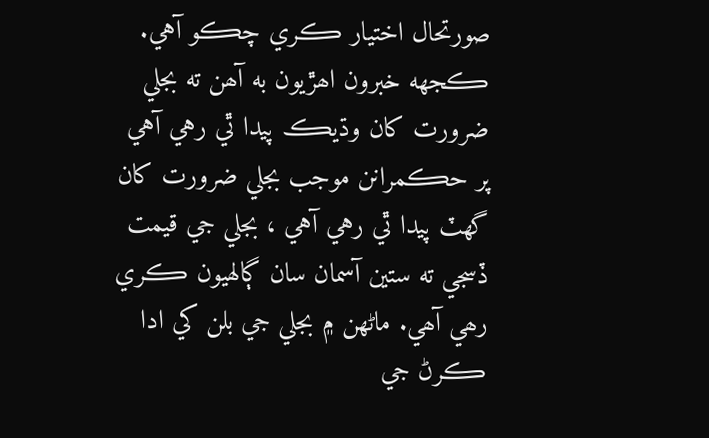صورتحال اختيار ڪري چڪو آهي. ڪجهه خبرون اھڙيون به آھن ته بجلي ضرورت کان وڌيڪ پيدا ٿي رهي آهي پر حڪمرانن موجب بجلي ضرورت کان گهٽ پيدا ٿي رهي آهي ، بجلي جي قيمت ڏسجي ته ستين آسمان سان ڳالهيون ڪري رھي آھي. ماڻھن ۾ بجلي جي بلن کي ادا ڪرڻ جي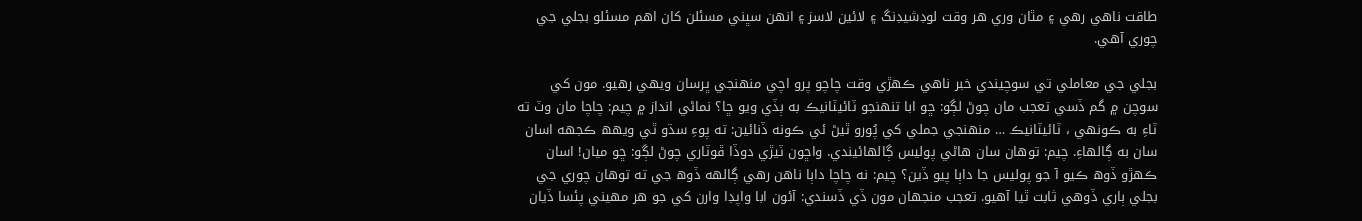طاقت ناهي رھي ۽ مٿان وري ھر وقت لوڊشيڊنگ ۽ لائين لاسز ۽ انھن سڀني مسئلن کان اھم مسئلو بجلي جي چوري آهي.

بجلي جي معاملي تي سوچيندي خبر ناھي ڪھڙي وقت چاچو پرو اچي منهنجي ڀرسان ويھي رھيو. مون کي سوچن ۾ گم ڏسي تعجب مان چوڻ لڳو: ڇو ابا تنهنجو ٽائيٽانيڪ به ٻڏي ويو ڇا؟ نماڻي انداز ۾ چيم: چاچا مان وٽ ته ٽاءِ به ڪونهي ، ٽائيٽانيڪ … منهنجي جملي کي پُورو ٿيڻ ئي ڪونه ڏنائين: ته پوءِ سڌو ٿي ويهھ ڪجهه اسان سان به ڳالهاءِ. چيم: توھان سان ھاڻي پوليس ڳالهائيندي. واڇون ٽيڙي دوڏا ڦوٽاري چوڻ لڳو: ڇو ميان! اسان ڪهڙو ڏوھ ڪيو آ جو پوليس جا داٻا پيو ڏين؟ چيم: نه چاچا داٻا ناهن رهي ڳالهه ڏوھ جي ته توھان چوري جي بجلي ٻاري ڏوهي ثابت ٿيا آهيو. تعجب منجهان مون ڏي ڏسندي: آئون ابا واپڊا وارن کي جو هر مهيني پئسا ڏيان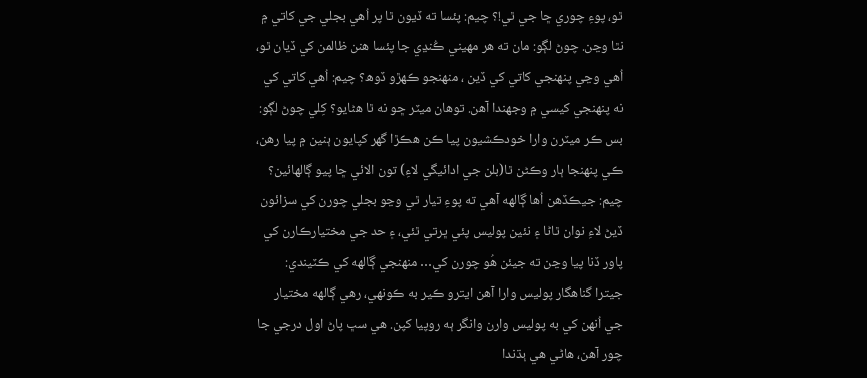ٿو، پوءِ چوري ڇا جي ٿي!؟ چيم: پئسا ته ڏيون ٿا پر اُهي بجلي جي کاتي ۾ نٿا وڃن. چوڻ لڳو: مان ته هر مهيني ڪُنڍي جا پئسا هنن ظالمن کي ڏيان ٿو، اُھي وڃي پنھنجي کاتي کي ڏين ، منهنجو ڪهڙو ڏوھ؟ چيم: اُھي کاتي کي نه پنھنجي کيسي ۾ وجهندا آهن. توھان ميٽر ڇو نه ٿا هڻايو؟ کِلي چوڻ لڳو: بس ڪر ميٽرن وارا خودڪشيون پيا ڪن هڪڙا گھر کپايون ٻنين ۾ پيا رهن، ڪي پنهنجا ٻار وڪڻن ٿا(بلن جي ادائيگي لاءِ) تون الائي ڇا پيو ڳالهائين؟ چيم: جيڪڏهن اُھا ڳالهه آهي ته پوءِ تيار ٿي وڃو بجلي چورن کي سزائون ڏيڻ لاءِ نوان ٿاڻا ۽ نئين پوليس پئي ڀرتي ٿئي، ۽ حد جي مختيارڪارن کي پاور ڏنا پيا وڃن ته جيئن هُو چورن کي… منهنجي ڳالهه کي ڪٽيندي: جيترا گناهگار پوليس وارا آھن ايترو ڪير به ڪونهي، رهي ڳالهه مختيار جي اُنھن کي به پوليس وارن وانگر ٻه روپيا کپن. هي سڀ پاڻ اول درجي جا چور آهن، ھاڻي ھي ٻڌندا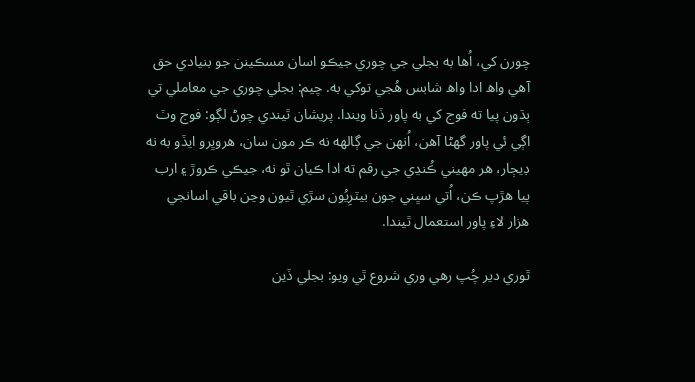چورن کي، اُھا به بجلي جي چوري جيڪو اسان مسڪينن جو بنيادي حق آهي واھ ادا واھ شابس هُجي توکي به. چيم: بجلي چوري جي معاملي تي ٻڌون پيا ته فوج کي به پاور ڏنا ويندا. پريشان ٿيندي چوڻ لڳو: فوج وٽ اڳي ئي پاور گهڻا آهن، اُنھن جي ڳالهه نه ڪر مون سان، هروڀرو ايڏو به نه ڊيڄار، هر مهيني ڪُنڍي جي رقم ته ادا ڪيان ٿو نه، جيڪي ڪروڙ ۽ ارب پيا هڙپ ڪن، اُتي سڀني جون بيٽرِيُون سڙي ٿيون وڃن باقي اسانجي هزار لاءِ پاور استعمال ٿيندا.

ٿوري دير چُپ رهي وري شروع ٿي ويو: بجلي ڏين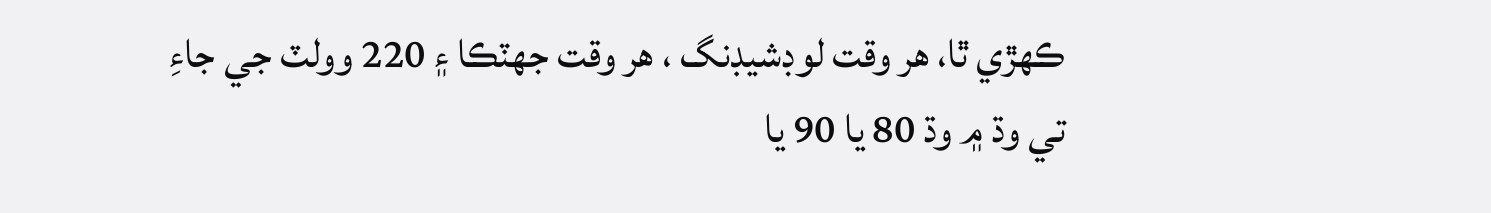ڪهڙي ٿا، هر وقت لوڊشيڊنگ ، هر وقت جهٽڪا ۽ 220 وولٽ جي جاءِ تي وڌ ۾ وڌ 80 يا 90 يا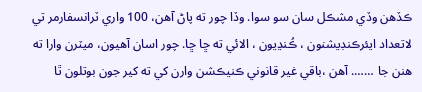ڪڏهن وڏي مشڪل سان سو سوا. وڏا چور ته پاڻ آهن، 100 واري ٽرانسفارمر تي لاتعداد ايئرڪنڊيشنون ، ڪُنڍيون ، الائي ته ڇا ڇا. چور اسان آهيون، ميٽرن وارا ته هنن جا ……. آهن ،باقي غير قانوني ڪنيڪشن وارن کي ته کير جون بوتلون ٿا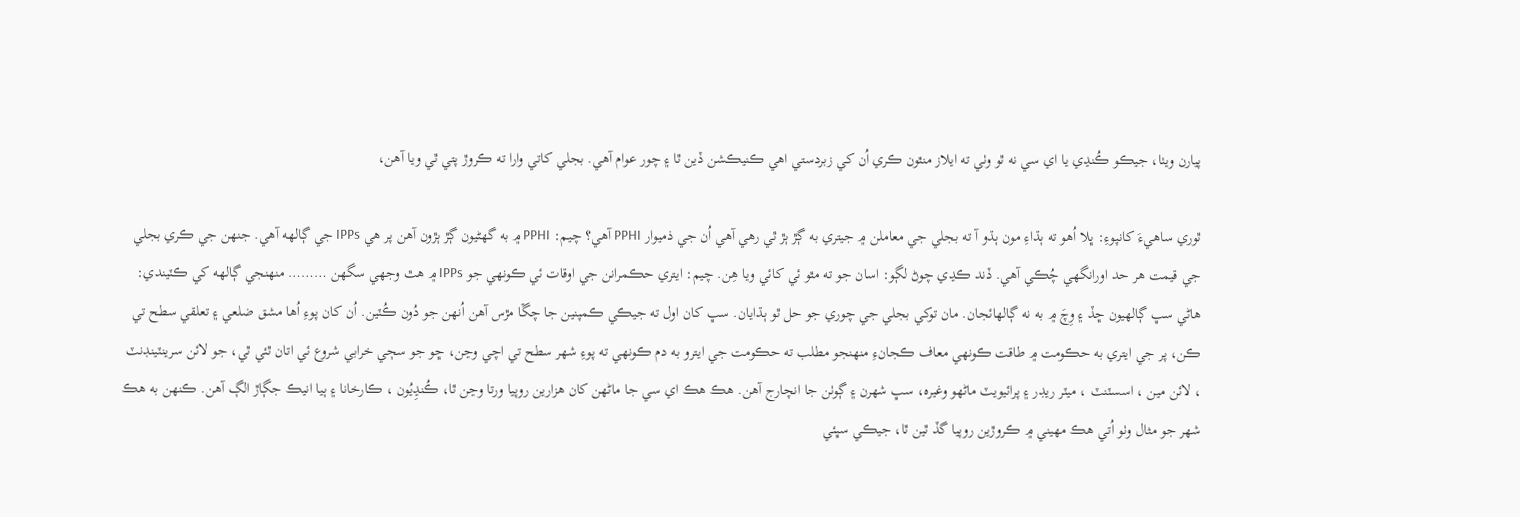پيارن ويٺا، جيڪو ڪُنڍي يا اي سي نه ٿو وٺي ته ايلاز منٿون ڪري اُن کي زبردستي اهي ڪنيڪشن ڏين ٿا ۽ چور عوام آهي. بجلي کاتي وارا ته ڪروڙ پتي ٿي ويا آهن،

ٿوري ساهيءَ کانپوءِ: ڀلا اُهو ته ٻڌاءِ مون ٻڌو آ ته بجلي جي معاملن ۾ جيتري به ڳڙ ٻڙ ٿي رهي آهي اُن جي ذميوار PPHI آهي؟ چيم: PPHI ۾ به گھڻيون ڳڙ ٻڙون آهن پر هي IPPs جي ڳالهه آهي. جنهن جي ڪري بجلي جي قيمت هر حد اورانگهي چُڪي آهي. ڏند ڪڍي چوڻ لڳو: اسان جو ته مٿو ئي کائي ويا هِن. چيم: ايتري حڪمرانن جي اوقات ئي ڪونهي جو IPPs ۾ هٿ وجهي سگهن ……… منهنجي ڳالهه کي ڪٽيندي: هاڻي سڀ ڳالهيون ڇڏ ۽ وِچَ ۾ به نه ڳالهائجان. مان توکي بجلي جي چوري جو حل ٿو ٻڌايان. سڀ کان اول ته جيڪي ڪمپنين جا چڱا مڙس آهن اُنھن جو دُون ڪُٽين. اُن کان پوءِ اُھا مشق ضلعي ۽ تعلقي سطح تي ڪن، پر جي ايتري به حڪومت ۾ طاقت ڪونهي معاف ڪجانءِ منهنجو مطلب ته حڪومت جي ايترو به دم ڪونهي ته پوءِ شھر سطح تي اچي وڃن، ڇو جو سڄي خرابي شروع ئي اتان ٿئي ٿي، جو لائن سرينٽينڊنٽ ، لائن مين ، اسسٽنٽ ، ميٽر ريڊر ۽ پرائيويٽ ماڻهو وغيره، سڀ شهرن ۽ ڳوٺن جا انچارج آهن. هڪ هڪ اي سي جا ماڻهن کان هزارين روپيا ورتا وڃن ٿا، ڪُنڍِيُون ، ڪارخانا ۽ ٻيا انيڪ جڳاڙ الڳ آهن. ڪنهن به ھڪ شھر جو مثال وٺو اُتي هڪ مهيني ۾ ڪروڙين روپيا گڏ ٿين ٿا، جيڪي سڀئي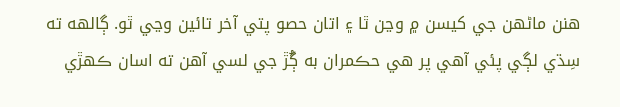هنن ماڻهن جي کيسن ۾ وڃن ٿا ۽ اتان حصو پتي آخر تائين وڃي ٿو. ڳالهه ته سِڌي لڳي پئي آهي پر هي حڪمران به ڳُڙ جي لسي آهن ته اسان ڪهڙي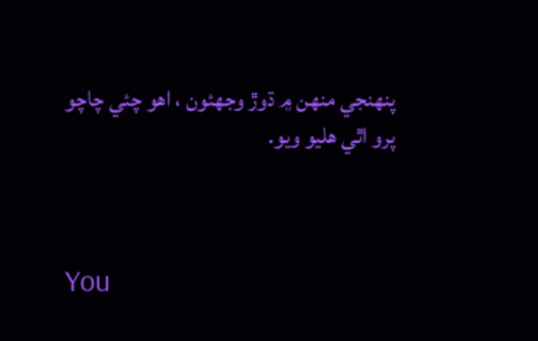پنھنجي منهن ۾ ڌوڙ وجھئون ، اھو چئي چاچو پرو اٿي هليو ويو.



You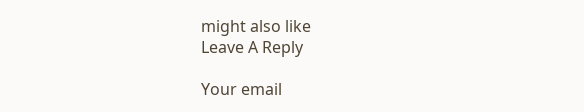might also like
Leave A Reply

Your email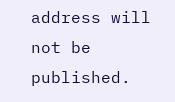address will not be published.